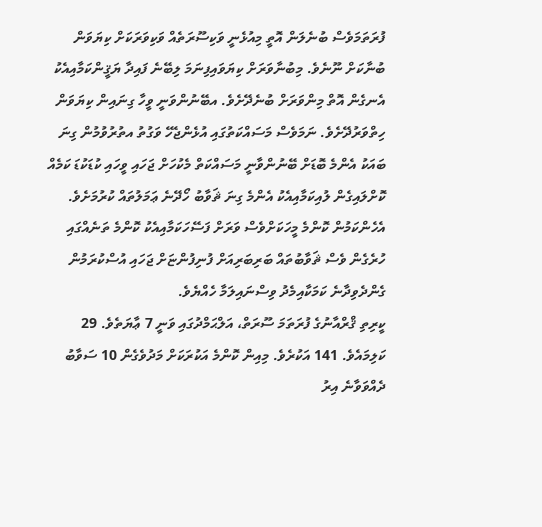ފުރަތަމަވެސް ބުނެލަން އޮތީ މިއުޅެނީ ވަކިސޫރަތެއް ވަކިވަރަކަށް ކިޔަވަން ބުނާކަށް ނޫނެވެ. މިބުނާވަރަށް ކިޔަވައިފިނަމަ ލިބޭނެ ފައިދާ ޔަޤީންކަމާއިއެކު އެނގެން އޮތް މިންވަރަށް ބުނެދޭށެވެ. އބޭނުންވަނީ ވީހާ ގިނައިން ކިޔަވަން ހިތްވަރުދޭށެވެ. ނަމަވެސް މަސައްކަތުގައި އުޅެންޖެހޭ ވަގުތު އތުރުވުމުން ގިނަ ބައަކު އެންމެ ބޮޑަށް ބޭނުންވާނީ މަސައްކަތް މެކުހަށް ޖަހައި ވީހައި ކުޑަކުޑަ ކަމެއް ކޮށްލައިގެން ލުއިކަމާއިއެކު އެންމެ ގިނަ ޘަވާބު ހޯދޭނެ ޢަމަލުތައް ކުރުމަށެވެ.
އެހެންކަމުން ކޮންމެ މީހަކަށްވެސް ވަރަށް ފަސޭހަކަމާއިއެކު ކޮންމެ ތަނެއްގައި ހުރެގެން ވެސް ޘަވާބުތައް ބަރިބަރިއަށް ފުނިފުންޏަށް ޖަހައި އުސްކުރަމުން ގެންދެވިދާނެ ކަމަކާއިމެދު ވިސްނައިލަމާ ހެއްޔެވެ.
ކީރިތި ޤްރްއާނުގެ ފުރަތަމަ ސޫރަތް، އަލްޙަމްދުގައި ވަނީ 7 ޢާޔަތެވެ. 29 ކަލިމައެވެ. 141 އަކުރެވެ. މިއިން ކޮންމެ އަކުރަކަށް މަދުވެގެން 10 ސަވާބު ދެއްވަވާނެ އިރު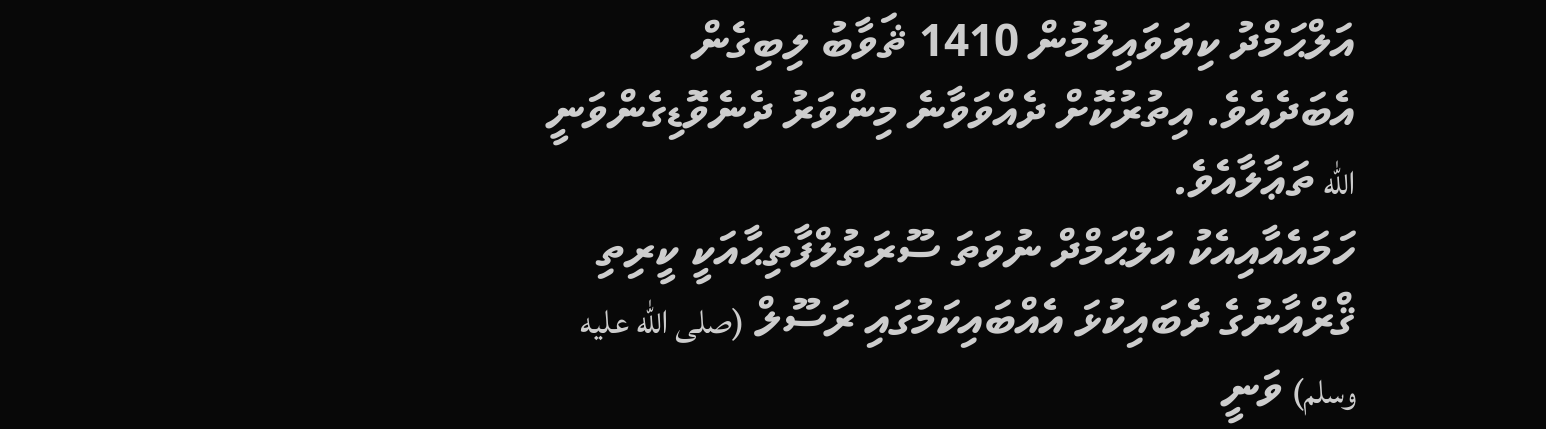އަލްޙަމްދު ކިޔަވައިލުމުން 1410 ޘަވާބު ލިބިގެން އެބަދެއެވެ. އިތުރުކޮށް ދެއްވަވާނެ މިންވަރު ދެނެވޮޑިގެންވަނީ الله ތަޢާލާއެވެ.
ހަމައެއާއިއެކު އަލްޙަމްދް ނުވަތަ ސޫރަތުލްފާތިޙާއަކީ ކީރިތި ޤްރްއާނުގެ ދެބައިކުޅަ އެއްބައިކަމުގައި ރަސޫލް (صلى الله عليه وسلم) ވަނީ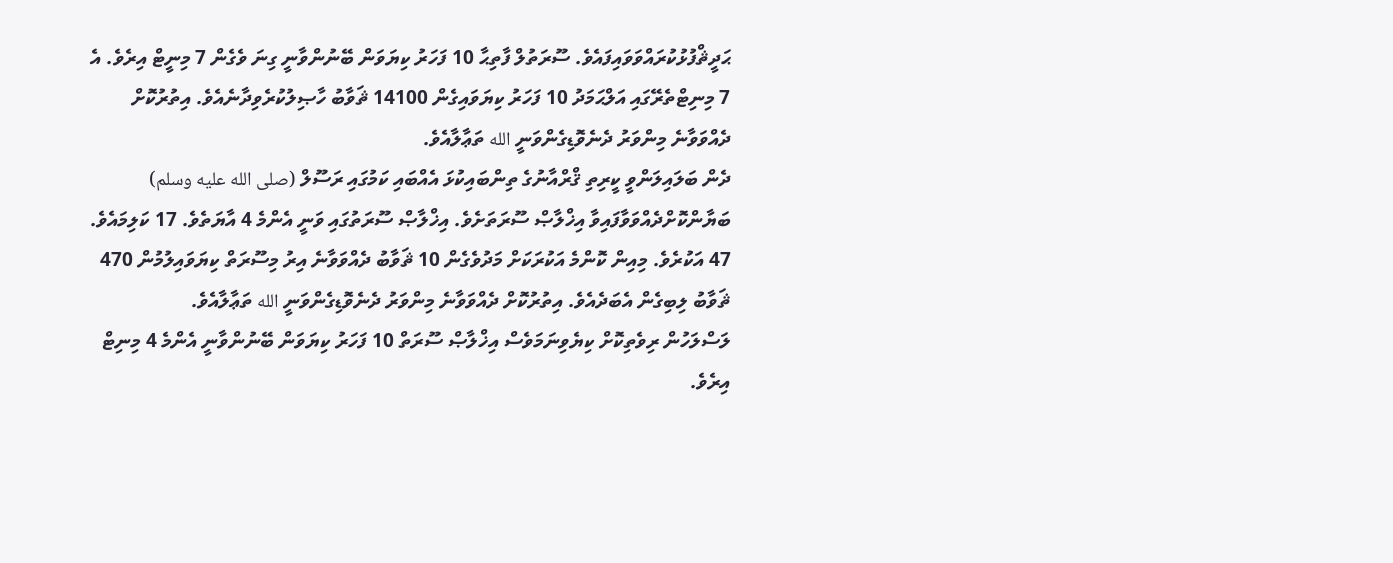ޙަދީޘްފުޅުކުރައްވަވައިފައެވެ. ސޫރަތުލް ފާތިޙާ 10 ފަހަރު ކިޔަވަން ބޭނުންވާނީ ގިނަ ވެގެން 7 މިނީޓް އިރެވެ. އެ 7 މިނިޓްތެރޭގައި އަލްޙަމަދު 10 ފަހަރު ކިޔަވައިގެން 14100 ޘަވާބު ހާޞިލުކުރެވިދާނެއެވެ. އިތުރުކޮށް ދެއްވަވާނެ މިންވަރު ދެނެވޮޑިގެންވަނީ الله ތަޢާލާއެވެ.
ދެން ބަލައިލަންވީ ކީރިތި ޤްރްއާނުގެ ތިންބައިކުޅަ އެއްބައި ކަމުގައި ރަސޫލް (صلى الله عليه وسلم) ބަޔާންކޮށްދެއްވަވާފައިވާ އިޚްލާޞް ސޫރަތަށެވެ. އިޚްލާޞް ސޫރަތުގައި ވަނީ އެންމެ 4 އާޔަތެވެ. 17 ކަލިމައެވެ. 47 އަކުރެވެ. މިއިން ކޮންމެ އަކުރަކަށް މަދުވެގެން 10 ޘަވާބު ދެއްވަވާނެ އިރު މިސޫރަތް ކިޔަވައިލުމުން 470 ޘަވާބު ލިބިގެން އެބަދެއެވެ. އިތުރުކޮށް ދެއްވަވާނެ މިންވަރު ދެނެވޮޑިގެންވަނީ الله ތަޢާލާއެވެ.
ލަސްލަހުން ރިވެތިކޮށް ކިޔެވިނަމަވެސް އިޚްލާޞް ސޫރަތް 10 ފަހަރު ކިޔަވަން ބޭނުންވާނީ އެންމެ 4 މިނިޓް އިރެވެ.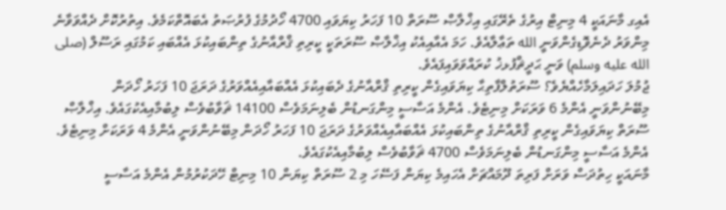އެއިގ މާނައަކީ 4 މިނިޓް އިރުގެ ތެރޭގައި އިޚްލާޞް ސޫރަތް 10 ފަހަރު ކިޔަވައި 4700 ހޯދުމުގެ ފުރުޞަތު އެބައޮތްކަމެވެ. އިތުރުކޮށް ދެއްވަވާނެ މިންވަރު ދެނެވޮޑިގެންވަނީ الله ތަޢާލާއެވެ. ހަމަ އެއާއިއެކު އިޚްލާޞް ސޫރަތަކީ ކީރިތި ޤްރްއާނުގެ ތިންބައިކުޅަ އެއްބައި ކަމުގައި ރަސޫލް (صلى الله عليه وسلم) ވަނީ ޙަދީޘްފުޅޚު ކުރައްވަވައިފައެވެ.
ޖުމުލަ ހަދައިލަމާހެއްޔެވެ؟ ސޫރަތުލްފާތިޙާ ކިޔަވައިގެން ކީރިތި ޤްރްއާނުގެ ދެބައިކުޅަ އެއްބައާއިއެއްވަރުގެ ދަރަޖަ 10 ފަހަރު ހޯދަން މިބޭނުންވަނީ އެންމެ 6 ވަރަކަށް މިނިޓެވެ. އެންމެ އަސާސީ މިންގަނޑުން ބެލިނަމަވެސް 14100 ޘަވާބުވެސް ލިބުމާއިއެކުގައެވެ. އިޚްލާޞް ސޫރަތް ކިޔަވައިގެން ކީރިތި ޤްރްއާނުގެ ތިންބައިކުޅަ އެއްބައާއިއެއްވަރުގެ ދަރަޖަ 10 ފަހަރު ހޯދަން މިބޭނުންވަނީ އެންމެ 4 ވަރަކަށް މިނިޓެވެ. އެންމެ އަސާސީ މިންގަނޑުން ބެލިނަމަވެސް 4700 ޘަވާބުވެސް ލިބުމާއިއެކުގައެވެ.
މާނައަކީ ހިތުދަސް ވަރަށް ފަރިތަ ދޫމައްޗަށް އެހައިމެ ކިޔަން ފަސޭހަ މި 2 ސޫރަތް ކިޔަން 10 މިނިޓް ހޭދަކުރުމުން އެންމެ އަސާސީ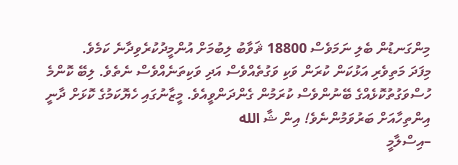މިންގަނޑުން ބެލި ނަމަވެސް 18800 ޘަވާބު ލިބުމަށް އުންމީދުކުރެވިދާނެ ކަމެވެ.
މިފަދަ މަތިވެރި އަޅުކަން ކުރަން ވަކި ވަގުތެއްވެސް އަދި ވަކިތަނެއްވެސް ނެތެވެ. ލިބޭ ކޮންމެ ހުސްވަގުތުކޮޅެއްގެ ބޭނުންވެސް ކުރަމުން ގެންދަންވީއެވެ. މީޒާނުގައި ހެޔޮކަމުގެ ކޮޅަށް ދާނީ އިންތިހާއަށް ބަރުވަމުންނެވެ! އިން ޝާ الله
–އިސްލާމީ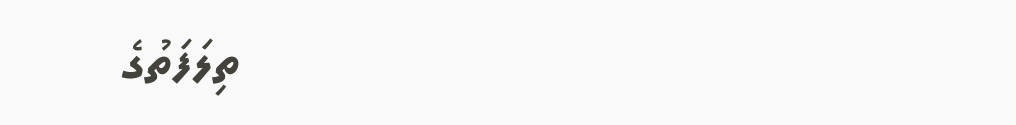ތިލަފަތުގެ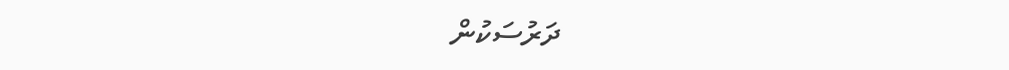ދަރުސަކުން